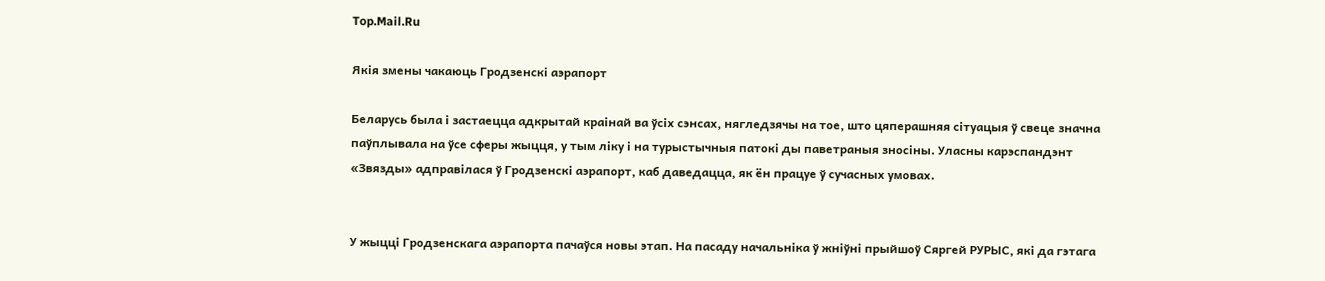Top.Mail.Ru

Якія змены чакаюць Гродзенскі аэрапорт

Беларусь была і застаецца адкрытай краінай ва ўсіх сэнсах, нягледзячы на тое, што цяперашняя сітуацыя ў свеце значна паўплывала на ўсе сферы жыцця, у тым ліку і на турыстычныя патокі ды паветраныя зносіны. Уласны карэспандэнт «Звязды» адправілася ў Гродзенскі аэрапорт, каб даведацца, як ён працуе ў сучасных умовах.


У жыцці Гродзенскага аэрапорта пачаўся новы этап. На пасаду начальніка ў жніўні прыйшоў Сяргей РУРЫС, які да гэтага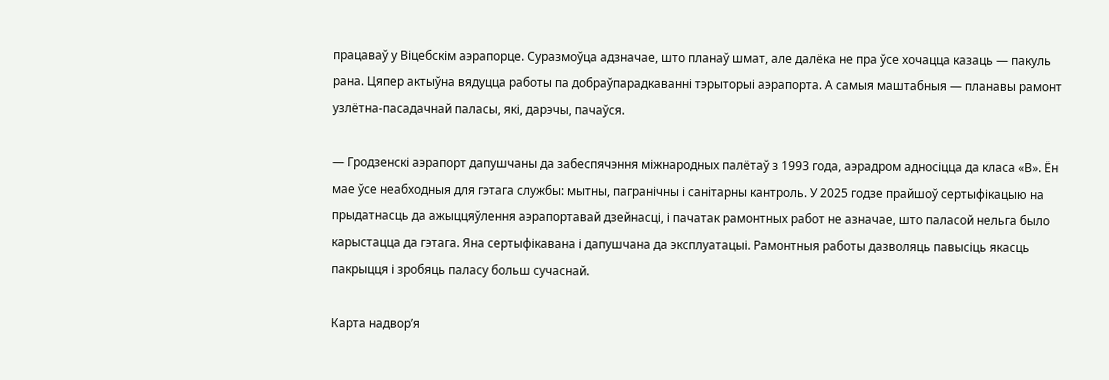працаваў у Віцебскім аэрапорце. Суразмоўца адзначае, што планаў шмат, але далёка не пра ўсе хочацца казаць — пакуль рана. Цяпер актыўна вядуцца работы па добраўпарадкаванні тэрыторыі аэрапорта. А самыя маштабныя — планавы рамонт узлётна-пасадачнай паласы, які, дарэчы, пачаўся.

— Гродзенскі аэрапорт дапушчаны да забеспячэння міжнародных палётаў з 1993 года, аэрадром адносіцца да класа «В». Ён мае ўсе неабходныя для гэтага службы: мытны, пагранічны і санітарны кантроль. У 2025 годзе прайшоў сертыфікацыю на прыдатнасць да ажыццяўлення аэрапортавай дзейнасці, і пачатак рамонтных работ не азначае, што паласой нельга было карыстацца да гэтага. Яна сертыфікавана і дапушчана да эксплуатацыі. Рамонтныя работы дазволяць павысіць якасць пакрыцця і зробяць паласу больш сучаснай.

Карта надвор’я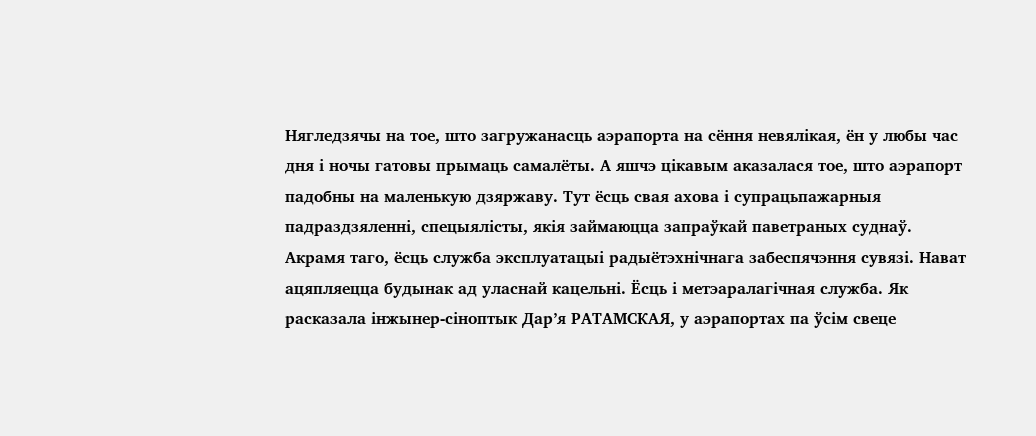Нягледзячы на тое, што загружанасць аэрапорта на сёння невялікая, ён у любы час дня і ночы гатовы прымаць самалёты. А яшчэ цікавым аказалася тое, што аэрапорт падобны на маленькую дзяржаву. Тут ёсць свая ахова і супрацьпажарныя падраздзяленні, спецыялісты, якія займаюцца запраўкай паветраных суднаў. Акрамя таго, ёсць служба эксплуатацыі радыётэхнічнага забеспячэння сувязі. Нават ацяпляецца будынак ад уласнай кацельні. Ёсць і метэаралагічная служба. Як расказала інжынер-сіноптык Дар’я РАТАМСКАЯ, у аэрапортах па ўсім свеце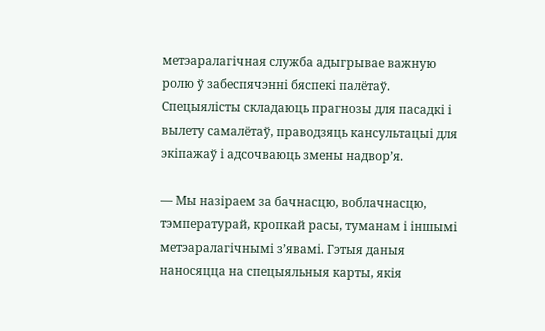метэаралагічная служба адыгрывае важную ролю ў забеспячэнні бяспекі палётаў. Спецыялісты складаюць прагнозы для пасадкі і вылету самалётаў, праводзяць кансультацыі для экіпажаў і адсочваюць змены надвор’я.

— Мы назіраем за бачнасцю, воблачнасцю, тэмпературай, кропкай расы, туманам і іншымі метэаралагічнымі з’явамі. Гэтыя даныя наносяцца на спецыяльныя карты, якія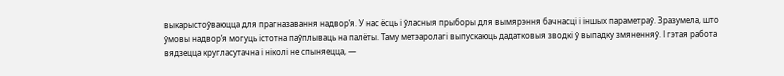выкарыстоўваюцца для прагназавання надвор’я. У нас ёсць і ўласныя прыборы для вымярэння бачнасці і іншых параметраў. Зразумела, што ўмовы надвор’я могуць істотна паўплываць на палёты. Таму метэаролагі выпускаюць дадатковыя зводкі ў выпадку змяненняў. І гэтая работа вядзецца кругласутачна і ніколі не спыняецца, —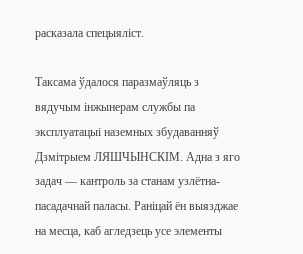расказала спецыяліст.

Таксама ўдалося паразмаўляць з вядучым інжынерам службы па эксплуатацыі наземных збудаванняў Дзмітрыем ЛЯШЧЫНСКІМ. Адна з яго задач — кантроль за станам узлётна-пасадачнай паласы. Раніцай ён выязджае на месца, каб агледзець усе элементы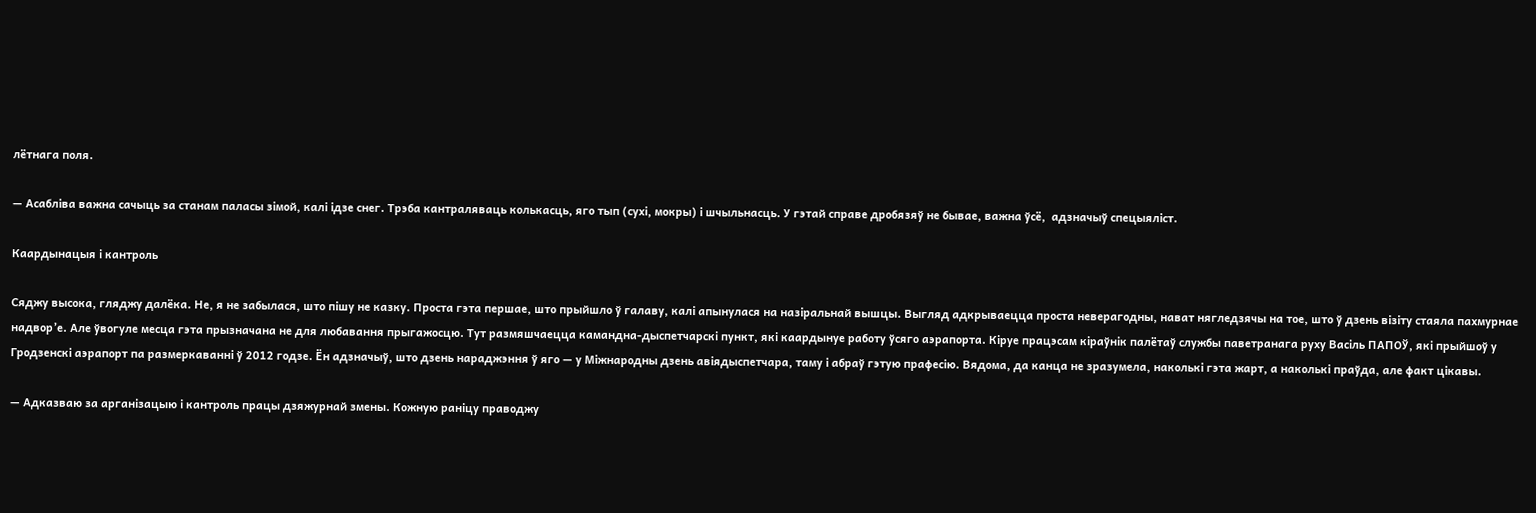лётнага поля.

— Асабліва важна сачыць за станам паласы зімой, калі ідзе снег. Трэба кантраляваць колькасць, яго тып (сухі, мокры) і шчыльнасць. У гэтай справе дробязяў не бывае, важна ўсё,  адзначыў спецыяліст.

Каардынацыя і кантроль

Сяджу высока, гляджу далёка. Не, я не забылася, што пішу не казку. Проста гэта першае, што прыйшло ў галаву, калі апынулася на назіральнай вышцы. Выгляд адкрываецца проста неверагодны, нават нягледзячы на тое, што ў дзень візіту стаяла пахмурнае надвор’е. Але ўвогуле месца гэта прызначана не для любавання прыгажосцю. Тут размяшчаецца камандна-дыспетчарскі пункт, які каардынуе работу ўсяго аэрапорта. Кіруе працэсам кіраўнік палётаў службы паветранага руху Васіль ПАПОЎ, які прыйшоў у Гродзенскі аэрапорт па размеркаванні ў 2012 годзе. Ён адзначыў, што дзень нараджэння ў яго — у Міжнародны дзень авіядыспетчара, таму і абраў гэтую прафесію. Вядома, да канца не зразумела, наколькі гэта жарт, а наколькі праўда, але факт цікавы.

— Адказваю за арганізацыю і кантроль працы дзяжурнай змены. Кожную раніцу праводжу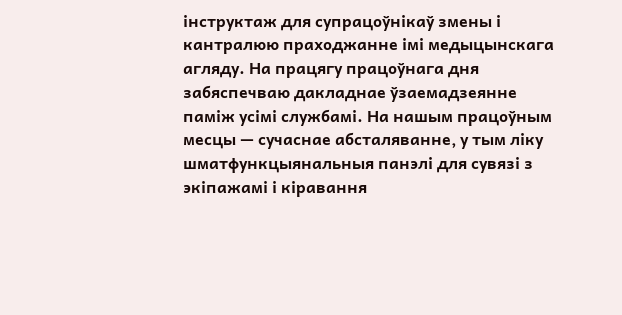інструктаж для супрацоўнікаў змены і кантралюю праходжанне імі медыцынскага агляду. На працягу працоўнага дня забяспечваю дакладнае ўзаемадзеянне паміж усімі службамі. На нашым працоўным месцы — сучаснае абсталяванне, у тым ліку шматфункцыянальныя панэлі для сувязі з экіпажамі і кіравання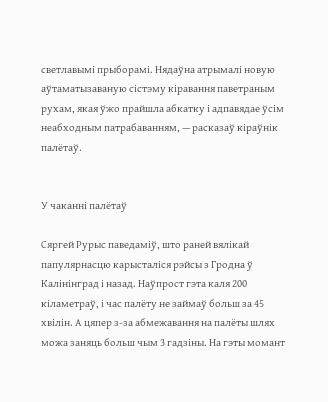светлавымі прыборамі. Нядаўна атрымалі новую аўтаматызаваную сістэму кіравання паветраным рухам, якая ўжо прайшла абкатку і адпавядае ўсім неабходным патрабаванням, — расказаў кіраўнік палётаў.


У чаканні палётаў

Сяргей Рурыс паведаміў, што раней вялікай папулярнасцю карысталіся рэйсы з Гродна ў Калінінград і назад. Наўпрост гэта каля 200 кіламетраў, і час палёту не займаў больш за 45 хвілін. А цяпер з-за абмежавання на палёты шлях можа заняць больш чым 3 гадзіны. На гэты момант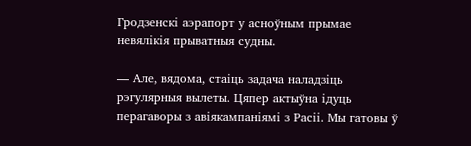Гродзенскі аэрапорт у асноўным прымае невялікія прыватныя судны.

— Але, вядома, стаіць задача наладзіць рэгулярныя вылеты. Цяпер актыўна ідуць перагаворы з авіякампаніямі з Расіі. Мы гатовы ў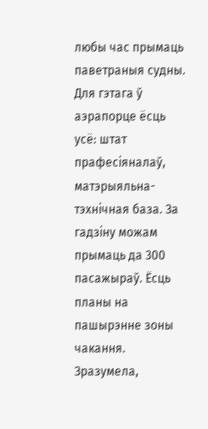любы час прымаць паветраныя судны. Для гэтага ў аэрапорце ёсць усё: штат прафесіяналаў, матэрыяльна-тэхнічная база. За гадзіну можам прымаць да 300 пасажыраў. Ёсць планы на пашырэнне зоны чакання. Зразумела,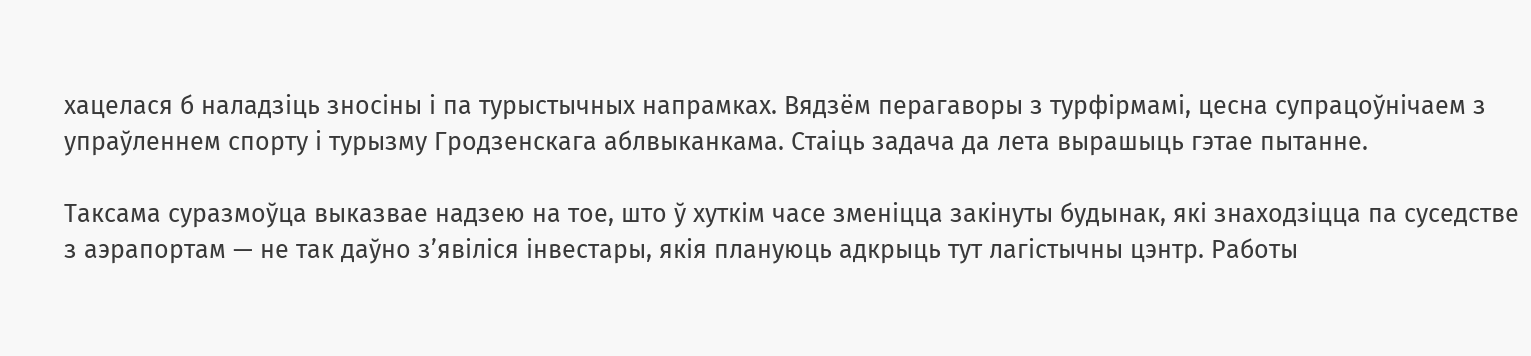хацелася б наладзіць зносіны і па турыстычных напрамках. Вядзём перагаворы з турфірмамі, цесна супрацоўнічаем з упраўленнем спорту і турызму Гродзенскага аблвыканкама. Стаіць задача да лета вырашыць гэтае пытанне.

Таксама суразмоўца выказвае надзею на тое, што ў хуткім часе зменіцца закінуты будынак, які знаходзіцца па суседстве з аэрапортам — не так даўно з’явіліся інвестары, якія плануюць адкрыць тут лагістычны цэнтр. Работы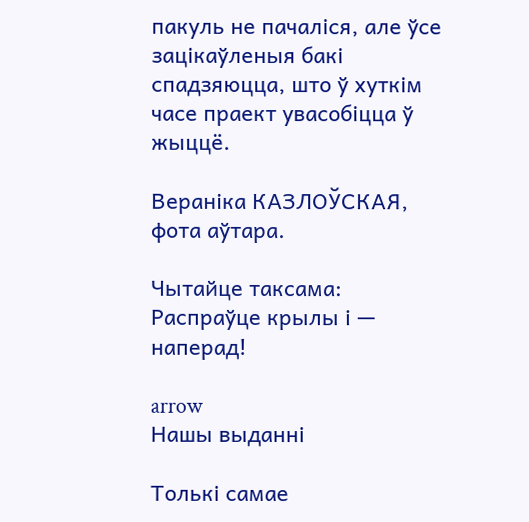пакуль не пачаліся, але ўсе зацікаўленыя бакі спадзяюцца, што ў хуткім часе праект увасобіцца ў жыццё.

Вераніка КАЗЛОЎСКАЯ,
фота аўтара.

Чытайце таксама: Распраўце крылы і — наперад!

arrow
Нашы выданні

Толькі самае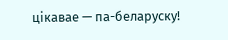цікавае — па-беларуску!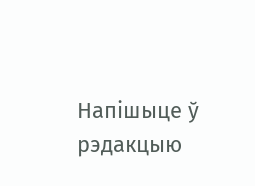Напішыце ў рэдакцыю